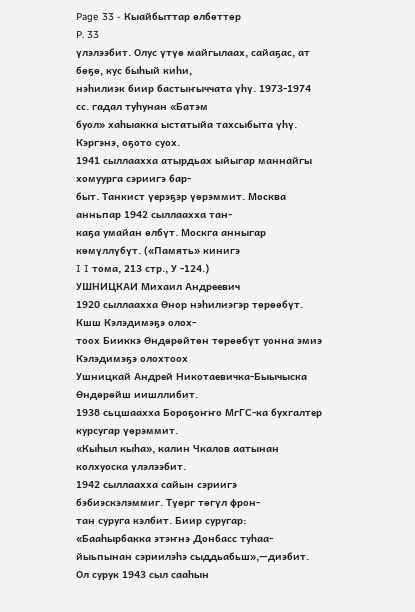Page 33 - Кыайбыттар өлбөттөр
P. 33
үлэлээбит. Олус үтүө майгылаах, сайаҕас, ат бөҕө, кус быһый киһи,
нэһилиэк биир бастыҥыччата үһү. 1973-1974 сс. гадал туһунан «Батэм
буол» хаһыакка ыстатыйа тахсыбыта үһү. Кэргэнэ, оҕото суох.
1941 сыллаахха атырдьах ыйыгар маннайгы хомуурга сэриигэ бар-
быт. Танкист үерэҕэр үөрэммит. Москва анньпар 1942 сыллаахха тан-
каҕа умайан өлбүт. Москга анныгар көмүллүбүт. («Память» кинигэ
I I тома, 213 стр., У -124.)
УШНИЦКАИ Михаил Андреевич
1920 сыллаахха Өнор нэһилиэгэр төрөөбүт. Кшш Кэлэдимэҕэ олох-
тоох Бииккэ Өндөрөйтөн төрөөбүт уонна эмиэ Кэлэдимэҕэ олохтоох
Ушницкай Андрей Никотаевичка-Быычыска Өндөрөйш иишллибит.
1938 сьцшаахха Бороҕоҥҥо МгГС-ка бухгалтер курсугар үөрэммит.
«Кыһыл кыһа», калин Чкалов аатынан колхуоска үлэлээбит.
1942 сыллаахха сайын сэриигэ бэбиэскэлэммиг. Түөрг төгүл фрон-
тан суруга кэлбит. Биир суругар: «Бааһырбакка этэҥнэ Донбасс туһаа-
йыьпынан сэриилэһэ сыддьабьш»,—диэбит. Ол сурук 1943 сыл сааһын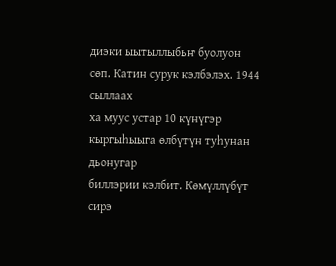диэки ыытыллыбьҥ буолуон сөп. Катин сурук кэлбэлэх. 1944 сыллаах
ха муус устар 10 күнүгэр кыргыһыыга өлбүтүн туһунан дьонугар
биллэрии кэлбит. Көмүллүбүт сирэ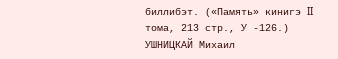биллибэт. («Память» кинигэ II
тома, 213 стр., У -126.)
УШНИЦКАЙ Михаил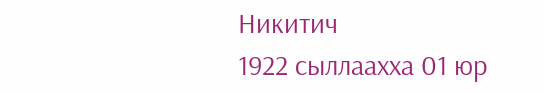Никитич
1922 сыллаахха 01 юр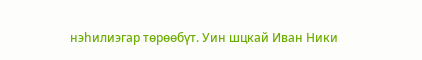нэһилиэгар төрөөбүт. Уин шцкай Иван Ники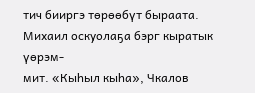тич бииргэ төрөөбүт быраата. Михаил оскуолаҕа бэрг кыратык үөрэм-
мит. «Кыһыл кыһа», Чкалов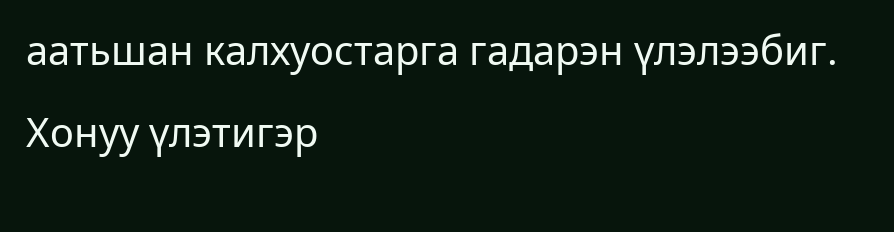аатьшан калхуостарга гадарэн үлэлээбиг.
Хонуу үлэтигэр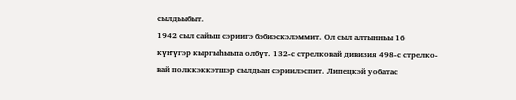сылдьыбыт.
1942 сыл сайьш сэриигэ бэбиэскэлэммит. Ол сыл алтынньы 16
күҥүгэр кыргыһыьпа олбүт. 132-с стрелковай дивизия 498-с стрелко-
вай полккэккэтшэр сылдьан сэриилэспит. Липецкэй уобатас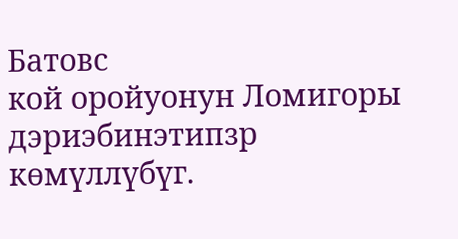Батовс
кой оройуонун Ломигоры дэриэбинэтипзр көмүллүбүг.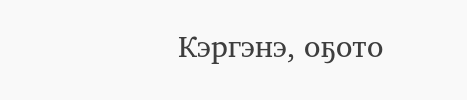Кэргэнэ, оҕото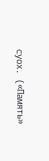суох. («Память»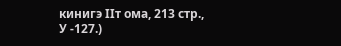кинигэ IIт ома, 213 стр., У -127.)